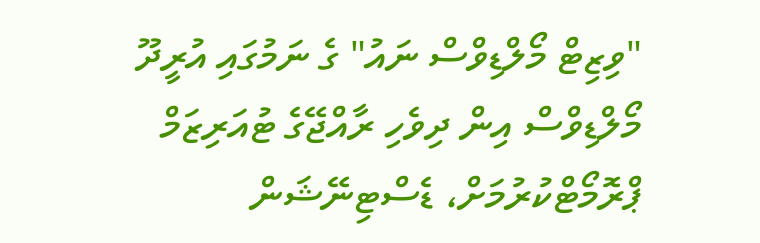"ވިޒިޓް މޯލްޑިވްސް ނައު" ގެ ނަމުގައި އުރީދޫ މޯލްޑިވްސް އިން ދިވެހި ރާއްޖޭގެ ޓުއަރިޒަމް ޕްރޮމޯޓްކުރުމަށް، ޑެސްޓިނޭޝަން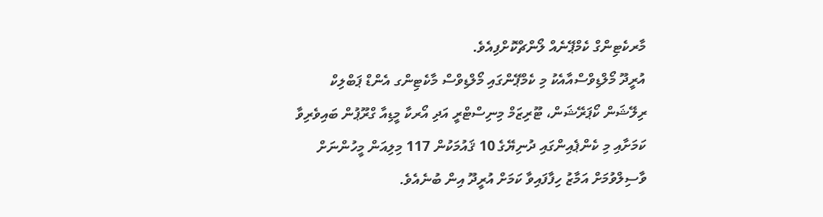މާރކެޓިންގް ކެމްޕޭނެއް ލޯންޗްކޮށްފިއެވެ.
އުރީދޫ މޯލްޑިވްސްއާއެކު މި ކެމްޕޭންގައި މޯލްޑިވްސް މާކެޓިންގ އެންޑް ޕަބްލިކް ރިލޭޝަން ކޯޕަރޭޝަން، ޓޫރިޒަމް މިނިސްޓްރީ އަދި އޯރކާ މީޑިއާ ގްރޫޕުން ބައިވެރިވާ ކަމަށާއި މި ކެންޕެއިންގައި ދުނިޔޭގެ 10 ޤައުމަކުން 117 މިލިއަން މީހުންނަށް ވާސިލްވުމަށް އަމާޒު ހިފާފައިވާ ކަމަށް އުރީދޫ އިން ބުނެއެވެ.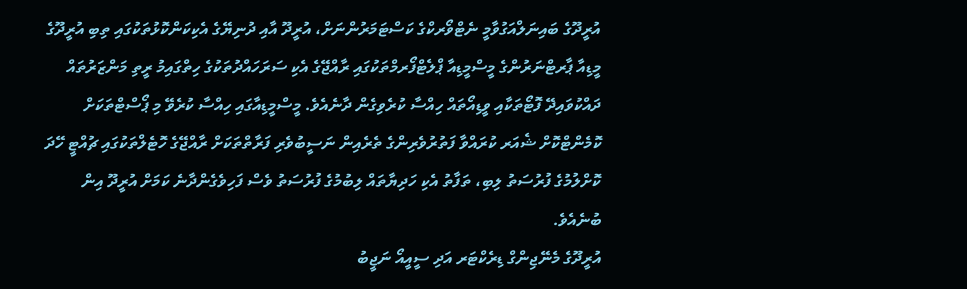އުރީދޫގެ ބައިނަލްއަގުވާމީ ނެޓްވޯރކްގެ ކަސްޓަމަރުންނަށް، އުރީދޫ އާއި ދުނިޔޭގެ އެކިކަންކޮޅުތަކުގައި ތިބި އުރީދޫގެ މީޑިއާ ޕާރޓްނަރުންގެ މީސްމީޑިއާ ޕްލެޓްފޯރމްތަކުގައި ރާއްޖޭގެ އެކި ސަރަހައްދުތަކުގެ ހިތްގައިމު ރީތި މަންޒަރުތައް ދައްކުވައިދޭ ފޮޓޯތަކާއި ވީޑިއޯތައް ހިއްސާ ކުރެވިގެން ދާނެއެވެ. މީސްމީޑިއާގައި ހިއްސާ ކުރެވޭ މި ޕޯސްޓްތަކަށް ކޮމެންޓްކޮށް ޝެއަރ ކުރައްވާ ފަތުރުވެރިންގެ ތެރެއިން ނަސީބުވެރި ފަރާތްތަކަށް ރާއްޖޭގެ ހޮޓެލްތަކުގައި ޗުއްޓީ ހޭދަ ކޮށްލުމުގެ ފުރުސަތު ލިބި، ތަފާތު އެކި ހަދިޔާތައް ލިބުމުގެ ފުރުސަތު ވެސް ފަހިވެގެންދާނެ ކަމަށް އުރީދޫ އިން ބުނެއެވެ.
އުރީދޫގެ މެނޭޖިންގް ޑިރެކްޓަރ އަދި ސީއީއޯ ނަޖީބު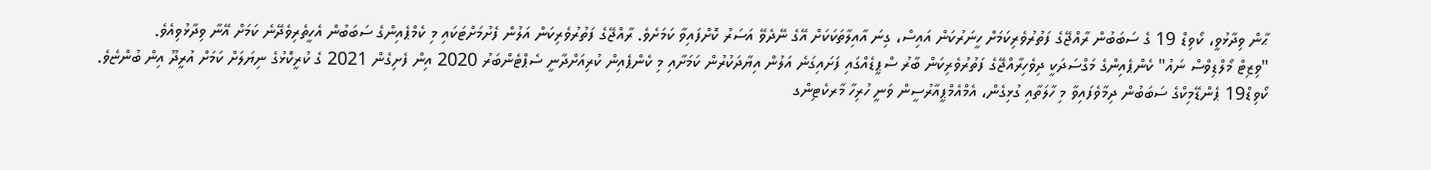ޙާން ވިދާޅުވީ، ކޯވިޑް 19 ގެ ސަބަބުން ރާއްޖޭގެ ފަތުރުވެރިކަމަށް ހީނަރުކަން އައިސް، ގިނަ އާއިލާތަކަކަށް އޭގެ ނޭދެވޭ އަސަރު ކޮށްފައިވާ ކަމަށެވެ. ރާއްޖޭގެ ފަތުރުވެރިކަން އަލުން ފެށުމަށްޓަކައި މި ކެމްޕެއިންގެ ސަބަބުން އެހީތެރިވެދޭނެ ކަމަށް އޭނާ ވިދާޅުވިއެވެ.
"ވިޒިޓް މޯލްޑިވްސް ނައު" ކެންޕެއިންގެ މަގްސަދަކީ ދިވެހިރާއްޖޭގެ ފަތުރުވެރިކަން ބާރު ސްޕީޑެއްގައި ފަށައިގަނެ އަލުން އިޔާދަކުރުން ކަމަށާއި މި ކެންޕެއިން ކުރިއަށްދާނީ ސެޕްޓެންބަރު 2020 އިން ފެށިގެން 2021 ގެ ކުރީކޮޅުގެ ނިޔަލަށް ކަމަށް އުރީދޫ އިން ބުންޏެވެ.
ކޯވިޑް19 ޕެންޑޭމިކްގެ ސަބަބުން ދިމާވެފައިވާ މި ހާލަތާއި ގުޅިގެން، އެމްއެމްޕީއާރުސީން ވަނީ ހުރިހާ މާރކެޓިންގ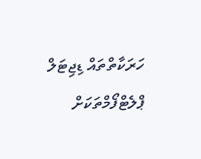ހަރަކާތްތައް ޑިޖިޓަލް ޕްލެޓްފޯމްތަކަށް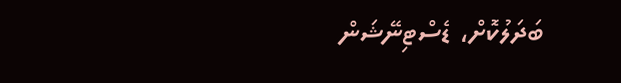ބަދަލުކޮށް، ޑެސްޓިނޭޝަން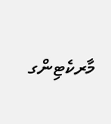މާރކެޓިންގ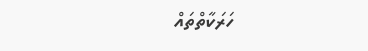ހަރަކާތްތައް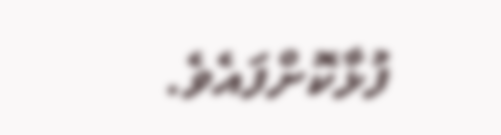ފުޅާކޮށްފައެވެ.